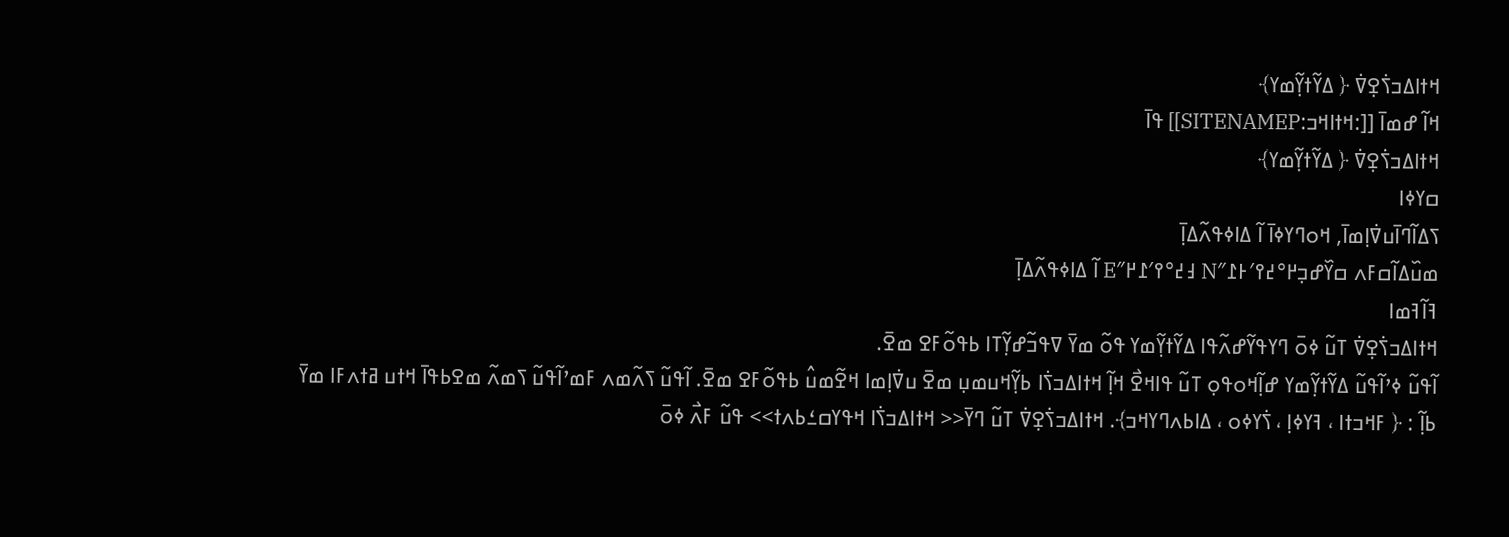ߞߙߊߡߏߖ߭ߐ߲ߜ߭ ﴿ ߡߌ߬ߙߌ߲߬ߘߌ﴾
ߞߊ߬ ߝߘߊ߫ [[:ߞߙߊߞߏ:SITENAMEP]] ߟߊ߫
ߞߙߊߡߏߖ߭ߐ߲ߜ߭ ﴿ ߡߌ߬ߙߌ߲߬ߘߌ﴾
ߛߌߦߊ
ߖߡߊ߬ߣߊ߫ߎߜ߭ߊ߲ߘߊ߫, ߞߋߣߌߦߊ߫ ߊ߬ ߡߊߦߟߍ߬ߡߊ߲߫
ߘߎ߰ߡߊ߬ߛߓߍ ߛߌ߰ߝߏ߲߂°߄߉′߅߁″N ߃߄°߉′߁߂″E ߊ߬ ߡߊߦߟߍ߬ߡߊ߲߫
ߔߊ߬ߔߘߊ
ߞߙߊߡߏߖ߭ߐ߲ߜ߭ ߠߎ߬ ߦߋ߫ ߣߌߟߌ߬ߝߍ߬ߟߊ ߡߌ߬ߙߌ߲߬ߘߌ ߟߋ߬ ߘߌ߫ ߜߟߏ߬ߝߌ߲߬ߠߊ ߕߟߋ߬ߓߐ ߘߐ߫.
ߊ߬ߟߎ߬ ߦߴߊ߬ߟߎ߬ ߡߌ߬ߙߌ߲߬ߘߌ ߝߊ߲߬ߞߋߟߋ߲ ߠߎ߬ ߟߊߞߐ߯ ߞߊ߲߬ ߞߙߊߡߏߖ߭ߊ ߕߌ߲߬ߞߎߘߎ߲ ߘߐ߫ ߎߜ߭ߊ߲ߘߊ ߞߐ߬ߘߎ߮ ߕߟߋ߬ߓߐ ߘߐ߫. ߊ߬ߟߎ߬ ߖߍ߬ߘߍ ߓߘߴߊ߬ߟߎ߬ ߖߘߍ߬ ߘߐߕߟߊ߫ ߞߙߎ ߥߙߍߓߊ ߘߌ߫ ߕߊ߲߬ : ﴿ ߓߞߏߙߊ ، ߔߌߦߊ߲ ، ߖ߭ߌߦߋ ، ߡߊߕߍߣߌߞߏ﴾. ߞߙߊߡߏߖ߭ߐ߲ߜ߭ ߠߎ߬ ߣߌ߫<< ߞߙߊߡߏߖ߭ߊ ߞߟߌߛߑߕߍߙ>> ߟߎ߬ ߓߍ߯ ߦߋ߫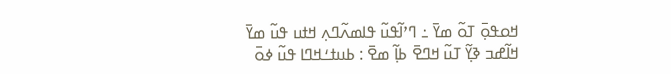ߞߋߟߋ߲߫ ߠߋ߬ ߘߌ߫ ߸ ߣߴߊ߬ߟߎ߬ ߟߊߘߍ߬ߣߍ߲ ߞߙߎ ߟߎ߬ ߘߌ߫ ߞߊ߬ߝߏ ߢߌ߲߬ ߠߎ߬ ߞߣߐ߫ ߕߊ߲߬ ߘߐ߫ : ߕߎߙߑߞߣߊ ߟߎ߬ ߦߋ߫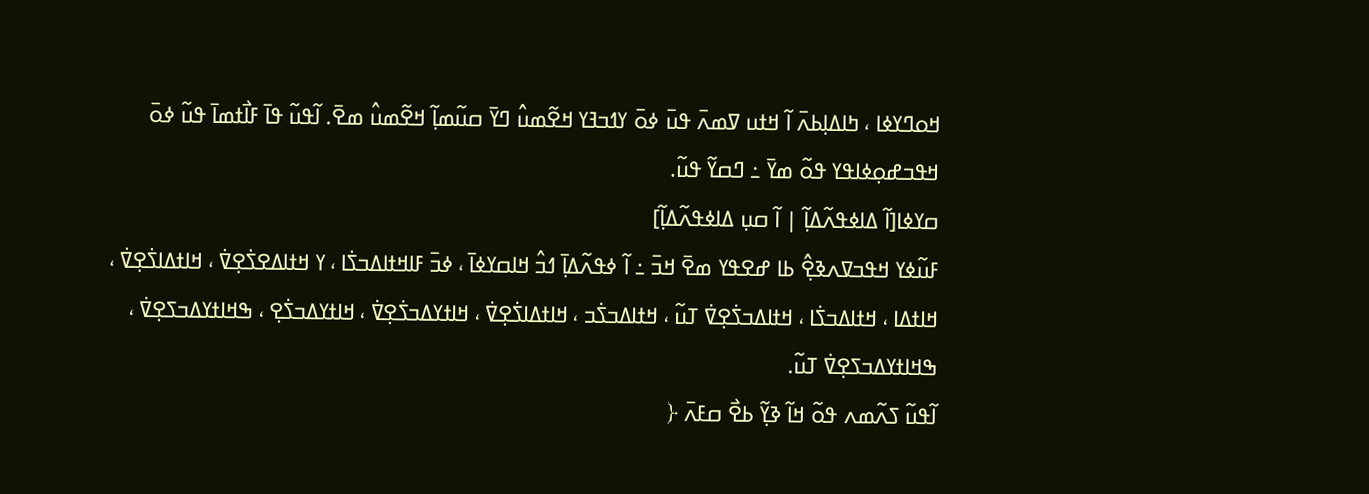ߞߋߣߌߦߊ ، ߤߊߡߊ߲ߕߍ߫ ߊ߬ ߞߙߎ ߜߘߍ߫ ߟߎ߫ ߦߋ߫ ߌߗߏߔߌ ߞߐ߬ߘߎ߮ ߣߌ߫ ߛߎ߬ߘߊ߲߬ ߞߐ߬ߘߎ߮ ߘߐ߫. ߊ߬ߟߎ߬ ߟߊ߫ ߓߊ߯ߙߘߊ߫ ߟߎ߬ ߦߋ߫ ߞߟߏߝߋ߲ߦߊߟߌ ߟߋ߬ ߘߌ߫ ߸ ߣߛߌ߬ ߟߎ߬.
ߛߌߦߊ[ߊ߬ ߡߊߦߟߍ߬ߡߊ߲߬ | ߊ߬ ߛߎ߲ ߡߊߦߟߍ߬ߡߊ߲߬]
ߓߎ߬ߦߌ ߞߟߏߜߍߢߐ߲߮ ߕߊ ߝߐߟߌ ߘߐ߫ ߞߏ߫ ߸ ߊ߬ ߦߟߍ߬ߡߊ߲߫ ߗߏ߮ ߞߊߛߌߦߊ߫ ، ߦߏ߫ ߓߊߞߙߊߡߏߖ߭ߊ ، ߌ ߞߙߊߡߐߖ߭ߐ߲ߜ߭ ، ߞߊߙߡߊߖ߭ߐ߲ߜ߭ ، ߞߊߙߡߊ ، ߞߙߊߡߏߖ߭ߊ ، ߞߙߊߡߏߖ߭ߐ߲ߜ߭ ߠߎ߬ ، ߞߙߊߡߏߖ߭ߏ ، ߞߊߙߡߊߖ߭ߐ߲ߜ߭ ، ߞߊߙߌߡߏߖ߭ߐ߲ߜ߭ ، ߞߊߙߌߡߏߖ߭ߐ߲ ، ߒߞߊߙߌߡߏߖߐ߲ߜ߭ ، ߒߞߊߙߌߡߏߖߐ߲ߜ߭ ߠߎ߬.
ߊ߬ߟߎ߬ ߖߍ߬ߘߍ ߟߋ߬ ߞߊ߬ ߢߌ߲߬ ߕߐ߯ ߛߓߍ߫ ﴿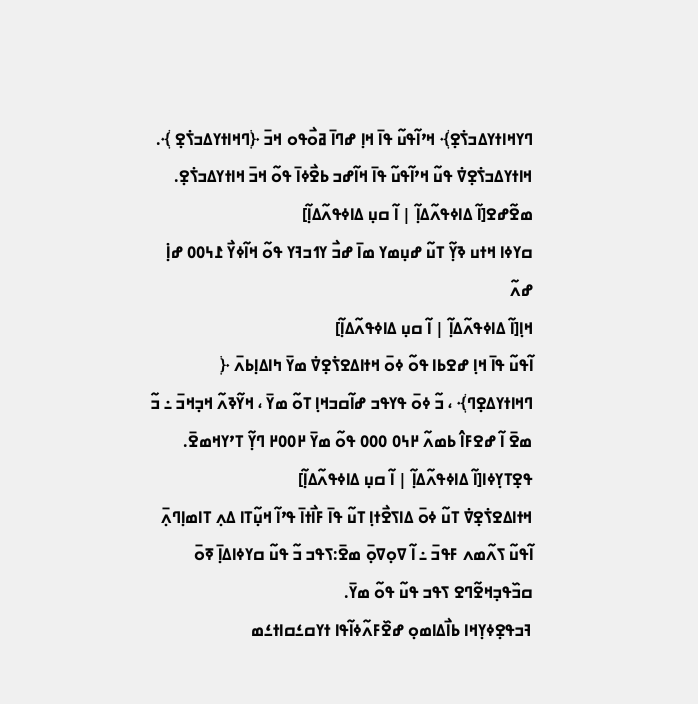ߣߌߞߊߙߌߡߏߖ߭ߐ߲﴾ ߞߴߊ߬ߟߎ߬ ߟߊ߫ ߞߊ߲ ߝߣߊ߫ ߥߋ߯ߟߋ ߞߏ߫ ﴿ߣߞߊߙߌߡߏߖ߭ߐ߲ ﴾. ߞߊߙߌߡߏߖ߭ߐ߲ߜ߭ ߟߎ߬ ߞߴߊ߬ߟߎ߬ ߟߊ߫ ߞߊ߬ߝߏ ߕߐ߯ߦߊ߫ ߟߋ߬ ߞߏ߫ ߞߊߙߌߡߏߖ߭ߐ߲.
ߘߐ߬ߝߐ[ߊ߬ ߡߊߦߟߍ߬ߡߊ߲߬ | ߊ߬ ߛߎ߲ ߡߊߦߟߍ߬ߡߊ߲߬]
ߛߌߦߊ ߞߙߎ ߢߌ߲߬ ߠߎ߬ ߝߎ߲ߘߌ ߘߊ߫ ߝߏ߯ ߌߗߏߔߌ ߟߋ߬ ߞߊ߬ߦߌ߯ ߁߆߀߀ ߝߊ߲߭ ߝߍ߬
ߞߊ߲[ߊ߬ ߡߊߦߟߍ߬ߡߊ߲߬ | ߊ߬ ߛߎ߲ ߡߊߦߟߍ߬ߡߊ߲߬]
ߊ߬ߟߎ߬ ߟߊ߫ ߞߊ߲ ߝߐߕߊ ߟߋ߬ ߦߋ߫ ߞߙߊߡߐߖ߭ߐ߲ߜ߭ ߘߌ߫ ߤߊߡߊ߲ߕߍ߫ ﴿ ߣߞߊߙߌߡߐ߲ߣ﴾ ، ߏ߬ ߦߋ߫ ߟߌߟߏ ߝߊ߬ߛߏߞߊ߲ ߠߋ߬ ߘߌ߫ ، ߞߌ߬ߢߍ߬ ߞߏ߲ߞߏ߫ ߸ ߏ߬ ߘߐ߫ ߊ߬ ߝߐߓߊ߮ ߕߘߍ߬ ߂߆߀ ߀߀߀ ߟߋ߬ ߘߌ߫ ߂߀߀߂ ߣߌ߲߬ ߠߴߌߞߘߐ߫.
ߟߐ߲ߠߌ߲ߦߊ[ߊ߬ ߡߊߦߟߍ߬ߡߊ߲߬ | ߊ߬ ߛߎ߲ ߡߊߦߟߍ߬ߡߊ߲߬]
ߞߙߊߡߐߖ߭ߐ߲ߜ߭ ߠߎ߬ ߦߋ߫ ߡߊߖߐ߯ߙߊ߲ ߠߎ߬ ߟߊ߫ ߓߊ߯ߙߊ߫ ߟߴߊ߬ ߞߎ߲߬ߠߊ ߡߍ߲ ߠߊߘߊ߲ߣߍ߲߫ ߊ߬ߟߎ߬ ߖߍ߬ߘߍ ߓߟߏ߫ ߸ ߊ߬ ߜߋ߲ߜߋ߲߫ ߘߐ߫:ߖߟߏ ߏ߬ ߟߎ߬ ߛߌߦߊߡߊ߲߫ ߧߋ߫ ߛߏ߰ߟߏ߲ߞߐ߬ߣߐ ߖߟߏ ߟߎ߬ ߟߋ߬ ߘߌ߫.
ߔߏߟߐ߲ߦߌ߲ߞߊ ߕߊ߯ߡߊߘߋ߲ ߝߐ߰ߓߍ߬ߦߊ߬ߟߊ ߙߌߛߑߛߊߙߑߘ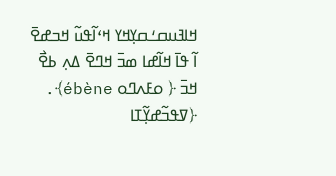ߞߊߔߎߛߑߛߌ߲ߞߌ ߞߵߊ߬ߟߎ߬ ߞߏߝߐ߫ ߊ߬ ߟߊ߫ ߞߊ߬ߝߊ ߘߏ߫ ߞߣߐ߫ ߡߍ߲ ߕߐ߯ ߞߏ߫ ﴿ ߋߓߍߣߋ ébène﴾.
﴿ߜߟߏ߬ߝߌ߲߬ߠߊ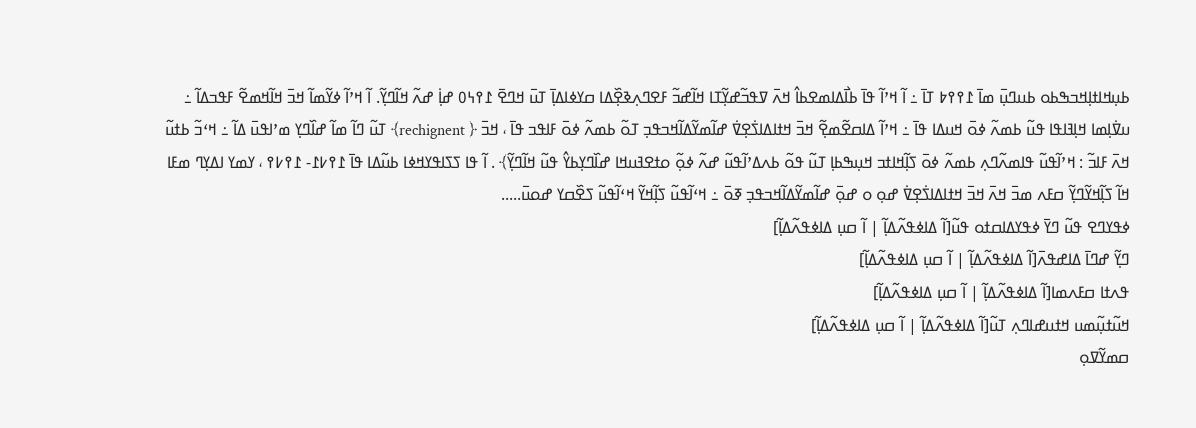ߕߎ߲ߞߊߙߊ߲ߞߏߒߕߋ ߕߎߣߎ߲߫ ߘߊ߫ ߁߉߉߈ ߠߊ߫ ߸ ߊ߬ ߞߴߊ߬ ߟߊ߫ ߕߊ߯ߡߊߘߐߕߊ߮ ߞߍ߫ ߜߟߏ߬ߝߌ߲߬ߠߊ ߞߊ߬ߝߏ߬ ߓߐߣߍ߲ߢߐ߲߰ߡߊ ߛߌߦߊߡߊ߲߫ ߠߎ߫ ߞߣߐ߫ ߁߉߆߀ ߝߊ߲߭ ߝߍ߬ ߞߊ߬ߣߌ߲߬. ߊ߬ ߞߴߊ߬ ߦߌ߬ߘߊ߬ ߞߏ߫ ߞߊ߬ߞߘߐ߬ ߓߟߏߡߊ߬ ߸ ߎߜ߭ߊ߲ߘߊ ߞߊ߲ߔߊߟߊ ߟߎ߬ ߕߘߍ߬ ߦߋ߫ ߞߎߡߊ ߟߊ߫ ߸ ߞߴߊ߬ ߡߊߛߐ߬ߘߐ߲߬ ߞߏ߫ ߞߙߊߡߊߖ߭ߐ߲ߜ߭ ߝߊ߬ߘߌ߬ߡߊ߬ߞߏߟߏ߲ ߠߋ߬ ߕߘߍ߬ ߦߋ߫ ߓߊߟߏ ߟߊ߫ ، ߞߏ߫ ﴿ rechignent﴾ ߠߎ߬ ߣߊ߬ ߘߊ߬ ߝߊ߰ߣߌ߲ ߘߴߊߟߎ߫ ߡߊ߬ ߸ ߞߵߏ߬ ߕߙߎ߬ ߞߍ߫ ߓߊߏ߬ : ߞߴߊ߬ߟߎ߬ ߟߊߘߍ߬ߣߍ߲ ߕߘߍ߬ ߦߋ߫ ߖߊ߲߬ߞߊߙߏ ߞߎ߲ߒߕߊ߲ ߠߎ߬ ߟߋ߬ ߕߍߡߴߊ߬ߟߎ߬ ߝߍ߬ ߦߋ߲߬ ߋߙߐߔߎߞߊ ߝߊ߰ߣߌ߲ߕߌ߮ ߟߎ߬ ߞߊ߬ߣߌ߲߬﴾ . ߊ߬ ߟߊ ߖߖߊߟߌߞߦߊ ߕߎ߬ߡߊ ߟߊ߫ ߁߉߇߁- ߁߉߇߉ ، ߌߘߌ ߊߡߌ߲ߣ ߘߓߊ ߞߊ߬ ߖߊ߲߬ߞߌ߬ߣߌ߲߬ ߛߓߍ ߘߏ߫ ߞߍ߫ ߞߏ߫ ߞߙߊߡߊߖ߭ߐ߲ߜ߭ ߝߋ߲ ߋ ߝߋ߲߫ ߝߊ߬ߘߌ߬ߡߊ߬ߞߏߟߏ߲ ߧߋ߫ ߸ ߞߵߊ߬ߟߎ߬ ߖߊ߲߬ߞߌ߬ ߞߵߊ߬ߟߎ߬ ߖߐ߰ߛߌ ߝߋߎ߫.....
ߦߟߌߣߐ ߟߎ߬ ߣߌ߫ ߦߟߌߡߊߛߙߋ ߟߎ߬[ߊ߬ ߡߊߦߟߍ߬ߡߊ߲߬ | ߊ߬ ߛߎ߲ ߡߊߦߟߍ߬ߡߊ߲߬]
ߣߌ߲߬ ߝߣߊ߫ ߡߊߝߟߍ߫[ߊ߬ ߡߊߦߟߍ߬ߡߊ߲߬ | ߊ߬ ߛߎ߲ ߡߊߦߟߍ߬ߡߊ߲߬]
ߟߍߙߊ ߛߓߍߘߊ[ߊ߬ ߡߊߦߟߍ߬ߡߊ߲߬ | ߊ߬ ߛߎ߲ ߡߊߦߟߍ߬ߡߊ߲߬]
ߞߎ߬ߙߎ߲߬ߘߎ ߞߙߎߝߊߣߍ߲ ߠߎ߬[ߊ߬ ߡߊߦߟߍ߬ߡߊ߲߬ | ߊ߬ ߛߎ߲ ߡߊߦߟߍ߬ߡߊ߲߬]
ߛߘߌ߬ߜߋ߲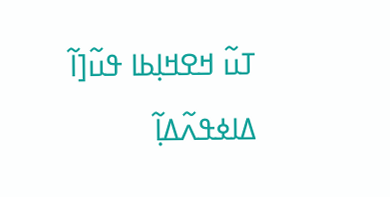ߠߎ߬ ߞߐߞߊ߲ߕߊ ߟߎ߬[ߊ߬ ߡߊߦߟߍ߬ߡߊ߲߬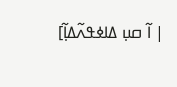| ߊ߬ ߛߎ߲ ߡߊߦߟߍ߬ߡߊ߲߬]